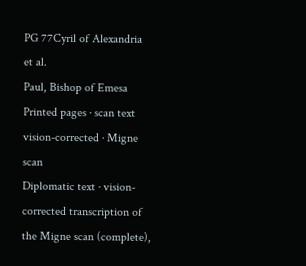PG 77Cyril of Alexandria et al.
Paul, Bishop of Emesa
Printed pages · scan text
vision-corrected · Migne scan
Diplomatic text · vision-corrected transcription of the Migne scan (complete),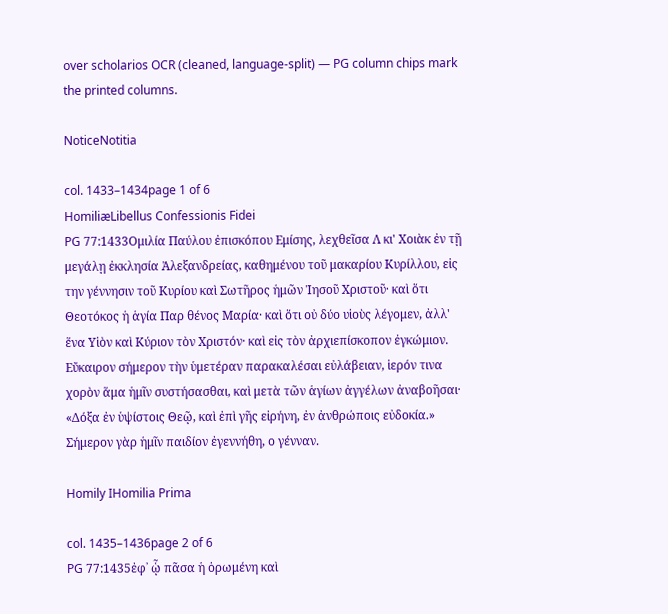over scholarios OCR (cleaned, language-split) — PG column chips mark the printed columns.

NoticeNotitia

col. 1433–1434page 1 of 6
HomiliæLibellus Confessionis Fidei
PG 77:1433Ομιλία Παύλου ἐπισκόπου Εμίσης, λεχθεῖσα Λ κι' Χοιὰκ ἐν τῇ μεγάλῃ ἐκκλησία Ἀλεξανδρείας, καθημένου τοῦ μακαρίου Κυρίλλου, εἰς την γέννησιν τοῦ Κυρίου καὶ Σωτῆρος ἡμῶν Ἰησοῦ Χριστοῦ· καὶ ὅτι Θεοτόκος ἡ ἁγία Παρ θένος Μαρία· καὶ ὅτι οὐ δύο υἱοὺς λέγομεν, ἀλλ' ἕνα Υἱὸν καὶ Κύριον τὸν Χριστόν· καὶ εἰς τὸν ἀρχιεπίσκοπον ἐγκώμιον. Εὔκαιρον σήμερον τὴν ὑμετέραν παρακαλέσαι εὐλάβειαν, ἱερόν τινα χορὸν ἅμα ἡμῖν συστήσασθαι, καὶ μετὰ τῶν ἁγίων ἀγγέλων ἀναβοῆσαι· «Δόξα ἐν ὑψίστοις Θεῷ, καὶ ἐπὶ γῆς εἰρήνη, ἐν ἀνθρώποις εὐδοκία.» Σήμερον γὰρ ἡμῖν παιδίον ἐγεννήθη, ο γένναν.

Homily IHomilia Prima

col. 1435–1436page 2 of 6
PG 77:1435ἐφ᾽ ᾧ πᾶσα ἡ ὁρωμένη καὶ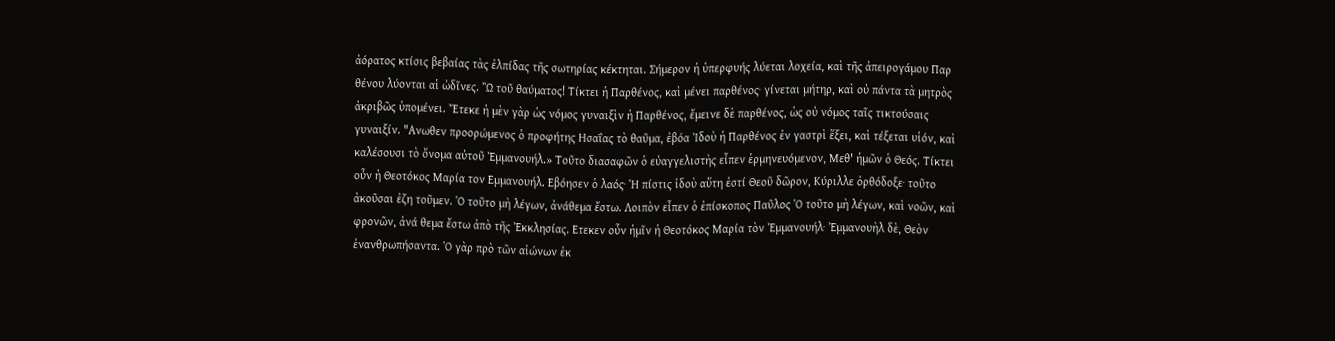ἀόρατος κτίσις βεβαίας τὰς ἐλπίδας τῆς σωτηρίας κέκτηται. Σήμερον ἡ ὑπερφυής λύεται λοχεία, καὶ τῆς ἀπειρογάμου Παρ θένου λύονται αἱ ὠδῖνες. Ὢ τοῦ θαύματος! Τίκτει ἡ Παρθένος, καὶ μένει παρθένος· γίνεται μήτηρ, καὶ οὐ πάντα τὰ μητρὸς ἀκριβῶς ὑπομένει. Ἔτεκε ἡ μὲν γὰρ ὡς νόμος γυναιξὶν ἡ Παρθένος, ἔμεινε δὲ παρθένος, ὡς οὐ νόμος ταῖς τικτούσαις γυναιξίν. "Ανωθεν προορώμενος ὁ προφήτης Ησαΐας τὸ θαῦμα, ἐβόα Ἰδοὺ ἡ Παρθένος ἐν γαστρὶ ἕξει, καὶ τέξεται υἱόν, καὶ καλέσουσι τὸ ὄνομα αὐτοῦ Ἐμμανουήλ.» Τοῦτο διασαφῶν ὁ εὐαγγελιστὴς εἶπεν ἑρμηνευόμενον, Μεθ' ἡμῶν ὁ Θεός. Τίκτει οὖν ἡ Θεοτόκος Μαρία τον Εμμανουήλ. Εβόησεν ὁ λαός· Ἡ πίστις ἰδοὺ αὕτη ἐστί Θεοῦ δῶρον, Κύριλλε ὀρθόδοξε· τοῦτο ἀκοῦσαι ἐζη τοῦμεν. Ὁ τοῦτο μὴ λέγων, ἀνάθεμα ἔστω. Λοιπὸν εἶπεν ὁ ἐπίσκοπος Παῦλος Ὁ τοῦτο μὴ λέγων, καὶ νοῶν, καὶ φρονῶν, ἀνά θεμα ἔστω ἀπὸ τῆς Ἐκκλησίας. Ετεκεν οὖν ἡμῖν ἡ Θεοτόκος Μαρία τὸν Ἐμμανουήλ· Ἐμμανουὴλ δὲ, Θεὸν ἐνανθρωπήσαντα. Ὁ γὰρ πρὸ τῶν αἰώνων ἐκ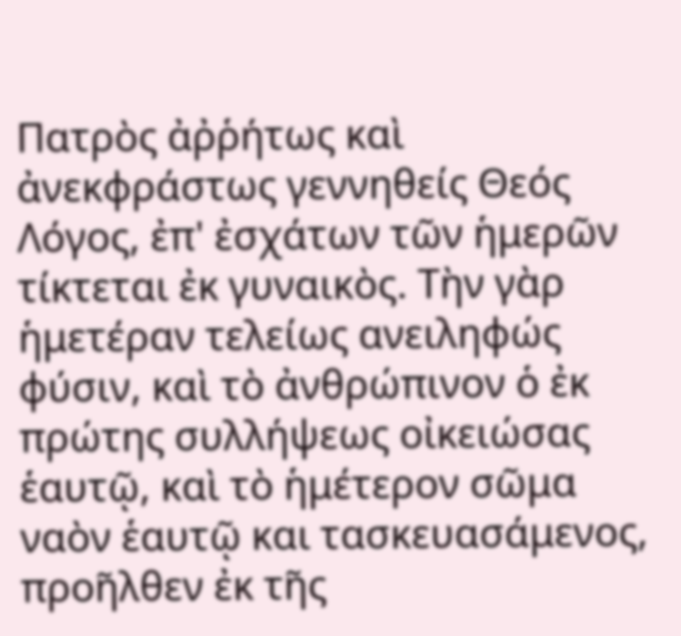Πατρὸς ἀῤῥήτως καὶ ἀνεκφράστως γεννηθείς Θεός Λόγος, ἐπ' ἐσχάτων τῶν ἡμερῶν τίκτεται ἐκ γυναικὸς. Τὴν γὰρ ἡμετέραν τελείως ανειληφώς φύσιν, καὶ τὸ ἀνθρώπινον ὁ ἐκ πρώτης συλλήψεως οἰκειώσας ἑαυτῷ, καὶ τὸ ἡμέτερον σῶμα ναὸν ἑαυτῷ και τασκευασάμενος, προῆλθεν ἐκ τῆς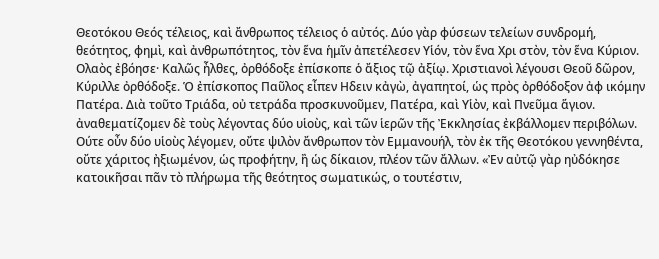Θεοτόκου Θεός τέλειος, καὶ ἄνθρωπος τέλειος ὁ αὐτός. Δύο γὰρ φύσεων τελείων συνδρομή, θεότητος, φημὶ, καὶ ἀνθρωπότητος, τὸν ἕνα ἡμῖν ἀπετέλεσεν Υἱόν, τὸν ἕνα Χρι στὸν, τὸν ἕνα Κύριον. Ολαὸς ἐβόησε· Καλῶς ἦλθες, ὀρθόδοξε ἐπίσκοπε ὁ ἄξιος τῷ ἀξίῳ. Χριστιανοὶ λέγουσι Θεοῦ δῶρον, Κύριλλε ὀρθόδοξε. Ὁ ἐπίσκοπος Παῦλος εἶπεν Ηδειν κἀγὼ, ἀγαπητοί, ὡς πρὸς ὀρθόδοξον ἀφ ικόμην Πατέρα. Διὰ τοῦτο Τριάδα, οὐ τετράδα προσκυνοῦμεν, Πατέρα, καὶ Υἱὸν, καὶ Πνεῦμα ἅγιον. ἀναθεματίζομεν δὲ τοὺς λέγοντας δύο υἱοὺς, καὶ τῶν ἱερῶν τῆς Ἐκκλησίας ἐκβάλλομεν περιβόλων. Ούτε οὖν δύο υἱοὺς λέγομεν, οὔτε ψιλὸν ἄνθρωπον τὸν Εμμανουήλ, τὸν ἐκ τῆς Θεοτόκου γεννηθέντα, οὔτε χάριτος ἠξιωμένον, ὡς προφήτην, ἢ ὡς δίκαιον, πλέον τῶν ἄλλων. «Ἐν αὐτῷ γὰρ ηὐδόκησε κατοικῆσαι πᾶν τὸ πλήρωμα τῆς θεότητος σωματικώς, ο τουτέστιν,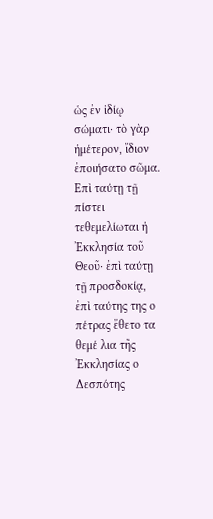ὡς ἐν ἰδίῳ σώματι· τὸ γὰρ ἡμέτερον, ἴδιον ἐποιήσατο σῶμα. Επὶ ταύτῃ τῇ πίστει τεθεμελίωται ἡ Ἐκκλησία τοῦ Θεοῦ· ἐπὶ ταύτῃ τῇ προσδοκίᾳ, ἐπὶ ταύτης της ο πέτρας ἔθετο τα θεμέ λια τῆς Ἐκκλησίας ο Δεσπότης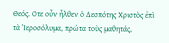Θεός. Οτε οὖν ἦλθεν ὁ Δεσπότης Χριστὸς ἐπὶ τὰ Ἱεροσόλυμα, πρώτα τοὺς μαθητάς,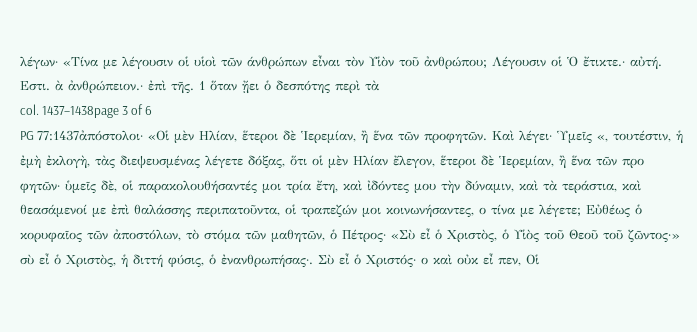λέγων· «Τίνα με λέγουσιν οἱ υἱοὶ τῶν άνθρώπων εἶναι τὸν Υἱὸν τοῦ ἀνθρώπου; Λέγουσιν οἱ Ὁ ἔτικτε.· αὐτή. Εστι. ὰ ἀνθρώπειον.· ἐπὶ τῆς. 1 ὅταν ᾔει ὁ δεσπότης περὶ τὰ
col. 1437–1438page 3 of 6
PG 77:1437ἀπόστολοι· «Οἱ μὲν Ηλίαν, ἕτεροι δὲ Ἱερεμίαν, ἢ ἕνα τῶν προφητῶν. Καὶ λέγει· Ὑμεῖς «, τουτέστιν, ἡ ἐμὴ ἐκλογὴ, τὰς διεψευσμένας λέγετε δόξας, ὅτι οἱ μὲν Ηλίαν ἔλεγον, ἕτεροι δὲ Ἱερεμίαν, ἢ ἕνα τῶν προ φητῶν· ὑμεῖς δὲ, οἱ παρακολουθήσαντές μοι τρία ἔτη, καὶ ἰδόντες μου τὴν δύναμιν, καὶ τὰ τεράστια, καὶ θεασάμενοί με ἐπὶ θαλάσσης περιπατοῦντα, οἱ τραπεζών μοι κοινωνήσαντες, ο τίνα με λέγετε; Εὐθέως ὁ κορυφαῖος τῶν ἀποστόλων, τὸ στόμα τῶν μαθητῶν, ὁ Πέτρος· «Σὺ εἶ ὁ Χριστὸς, ὁ Υἱὸς τοῦ Θεοῦ τοῦ ζῶντος·» σὺ εἶ ὁ Χριστὸς, ἡ διττή φύσις, ὁ ἐνανθρωπήσας·. Σὺ εἶ ὁ Χριστός· ο καὶ οὐκ εἶ πεν, Οἱ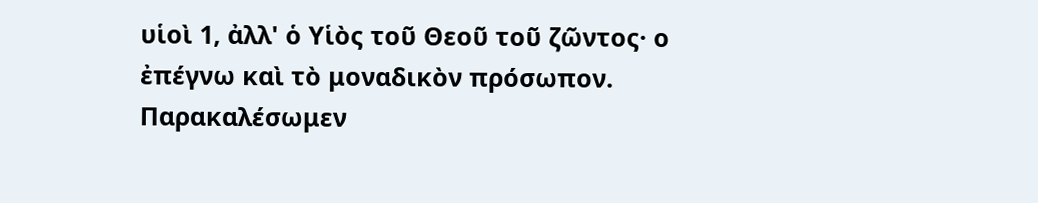υἱοὶ 1, ἀλλ' ὁ Υἱὸς τοῦ Θεοῦ τοῦ ζῶντος· ο ἐπέγνω καὶ τὸ μοναδικὸν πρόσωπον. Παρακαλέσωμεν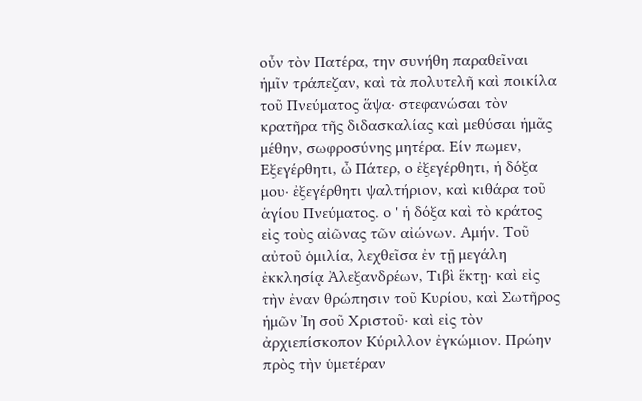οὖν τὸν Πατέρα, την συνήθη παραθεῖναι ἡμῖν τράπεζαν, καὶ τὰ πολυτελῆ καὶ ποικίλα τοῦ Πνεύματος ἅψα· στεφανώσαι τὸν κρατῆρα τῆς διδασκαλίας καὶ μεθύσαι ἡμᾶς μέθην, σωφροσύνης μητέρα. Είν πωμεν, Εξεγέρθητι, ὦ Πάτερ, ο ἐξεγέρθητι, ἡ δόξα μου· ἐξεγέρθητι ψαλτήριον, καὶ κιθάρα τοῦ ἁγίου Πνεύματος. ο ' ἡ δόξα καὶ τὸ κράτος εἰς τοὺς αἰῶνας τῶν αἰώνων. Αμήν. Τοῦ αὐτοῦ ὁμιλία, λεχθεῖσα ἐν τῇ μεγάλη ἐκκλησίᾳ Ἀλεξανδρέων, Τιβὶ ἕκτῃ· καὶ εἰς τὴν ἐναν θρώπησιν τοῦ Κυρίου, καὶ Σωτῆρος ἡμῶν Ἰη σοῦ Χριστοῦ· καὶ εἰς τὸν ἀρχιεπίσκοπον Κύριλλον ἐγκώμιον. Πρώην πρὸς τὴν ὑμετέραν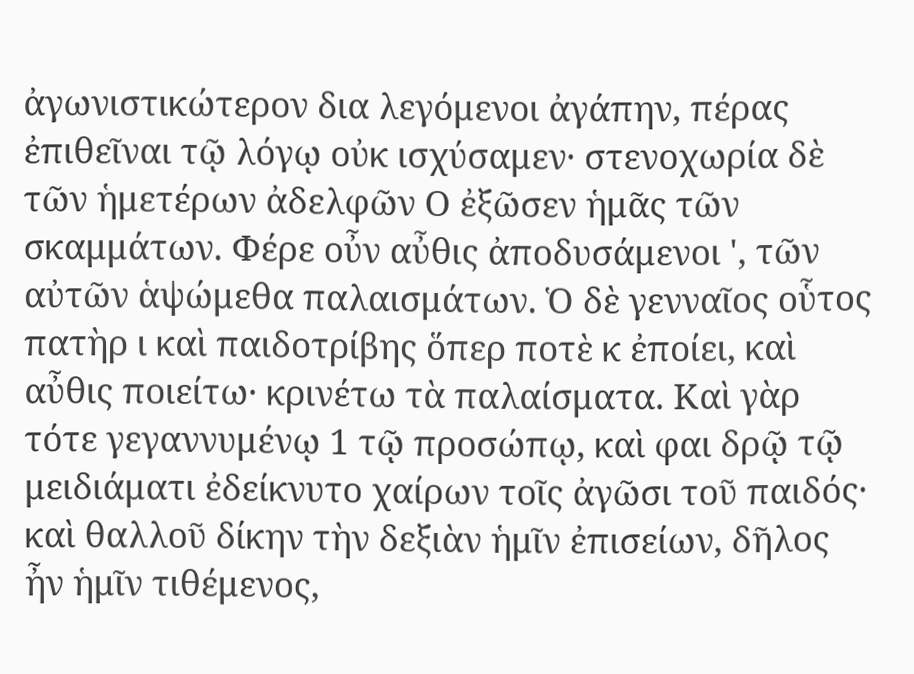ἀγωνιστικώτερον δια λεγόμενοι ἀγάπην, πέρας ἐπιθεῖναι τῷ λόγῳ οὐκ ισχύσαμεν· στενοχωρία δὲ τῶν ἡμετέρων ἀδελφῶν Ο ἐξῶσεν ἡμᾶς τῶν σκαμμάτων. Φέρε οὖν αὖθις ἀποδυσάμενοι ', τῶν αὐτῶν ἁψώμεθα παλαισμάτων. Ὁ δὲ γενναῖος οὗτος πατὴρ ι καὶ παιδοτρίβης ὅπερ ποτὲ κ ἐποίει, καὶ αὖθις ποιείτω· κρινέτω τὰ παλαίσματα. Καὶ γὰρ τότε γεγαννυμένῳ 1 τῷ προσώπῳ, καὶ φαι δρῷ τῷ μειδιάματι ἐδείκνυτο χαίρων τοῖς ἀγῶσι τοῦ παιδός· καὶ θαλλοῦ δίκην τὴν δεξιὰν ἡμῖν ἐπισείων, δῆλος ἦν ἡμῖν τιθέμενος,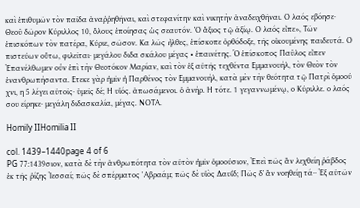καὶ ἐπιθυμῶν τὸν παῖδα ἀναῤῥηθῆναι, καὶ στεφανίτην καὶ νικητὴν ἀναδειχθῆναι. Ο λαός εβόησε· Θεοῦ δῶρον Κύριλλος 10, ὅλους ἐποίησας ὡς σεαυτόν. ῾Ο ἄξιος τῷ ἀξίῳ. Ο λαός εἶπε», Τῶν ἐπισκόπων τὸν πατέρα, Κύριε, σῶσον. Κα λῶς ἦλθες, ἐπίσκοπε ὀρθόδοξε, τῆς οἰκουμένης παιδευτά. Ο πιστεύων οὕτω, φιλεῖται· μεγάλου διδα σκάλου μέγας • ἐπαινέτης. Ὁ ἐπίσκοπος Παῦλος εἶπεν Ἐπανέλθωμεν οὖν ἐπὶ τὴν Θεοτόκον Μαρίαν, καὶ τὸν ἐξ αὐτῆς τεχθέντα Εμμανουήλ, τὸν Θεὸν τὸν ἐνανθρωπήσαντα. Ετεκε γὰρ ἡμῖν ἡ Παρθένος τὸν Εμμανουήλ, κατὰ μὲν τὴν θεότητα τῷ Πατρὶ ὁμοού χνι, η 5 λέγει αὐτοῖς· ὑμεῖς δέ; Η υἱός. ἀπωσάμενοι. ὁ ἀνήρ. Η τότε. 1 γεγαννωμένῳ, ο Κύριλλε. ο λαός σου είρηκε· μεγάλη διδασκαλία, μέγας. ΝΟΤΑ.

Homily IIHomilia II

col. 1439–1440page 4 of 6
PG 77:1439σιον, κατὰ δὲ τὴν ἀνθρωπότητα τὸν αὐτὸν ἡμῖν ὁμοούσιον, Ἐπεὶ πῶς ἂν λεχθείη ῥάβδος ἐκ τῆς ῥίζης Ἰεσσαί; πῶς δὲ σπέρματος 'Αβραάμ; πῶς δὲ υἱὸς Δαυΐδ; Πῶς δ᾽ ἂν νοηθείῃ τά·· Ἐξ αὐτῶν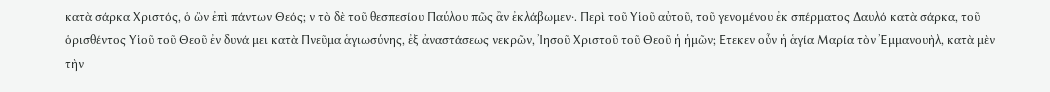κατὰ σάρκα Χριστός, ὁ ὢν ἐπὶ πάντων Θεός; ν τὸ δὲ τοῦ θεσπεσίου Παύλου πῶς ἂν ἐκλάβωμεν·. Περὶ τοῦ Υἱοῦ αὐτοῦ, τοῦ γενομένου ἐκ σπέρματος Δαυλό κατὰ σάρκα, τοῦ ὁρισθέντος Υἱοῦ τοῦ Θεοῦ ἐν δυνά μει κατὰ Πνεῦμα ἁγιωσύνης, ἐξ ἀναστάσεως νεκρῶν, Ἰησοῦ Χριστοῦ τοῦ Θεοῦ ἡ ἡμῶν; Ετεκεν οὖν ἡ ἁγία Μαρία τὸν Ἐμμανουὴλ, κατὰ μὲν τὴν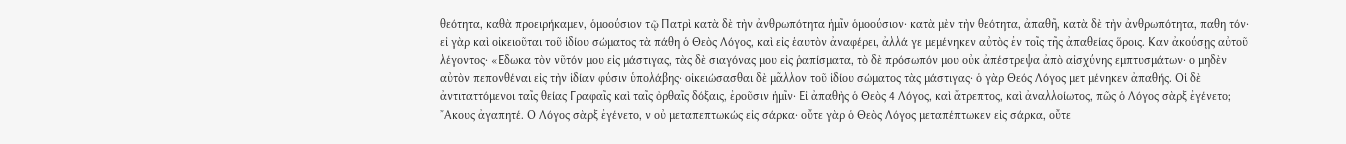θεότητα, καθὰ προειρήκαμεν, ὁμοούσιον τῷ Πατρὶ κατὰ δὲ τὴν ἀνθρωπότητα ἡμῖν ὁμοούσιον· κατὰ μὲν τὴν θεότητα, ἀπαθῆ, κατὰ δὲ τὴν ἀνθρωπότητα, παθη τόν· εἰ γὰρ καὶ οἰκειοῦται τοῦ ἰδίου σώματος τὰ πάθη ὁ Θεὸς Λόγος, καὶ εἰς ἑαυτὸν ἀναφέρει, ἀλλά γε μεμένηκεν αὐτὸς ἐν τοῖς τῆς ἀπαθείας ὅροις. Καν ἀκούσῃς αὐτοῦ λέγοντος· «Εδωκα τὸν νῦτόν μου εἰς μάστιγας, τὰς δὲ σιαγόνας μου εἰς ῥαπίσματα, τὸ δὲ πρόσωπόν μου οὐκ ἀπέστρεψα ἀπὸ αἰσχύνης εμπτυσμάτων· ο μηδὲν αὐτὸν πεπονθέναι εἰς τὴν ἰδίαν φύσιν ὑπολάβης· οἰκειώσασθαι δὲ μᾶλλον τοῦ ἰδίου σώματος τὰς μάστιγας· ὁ γὰρ Θεός Λόγος μετ μένηκεν ἀπαθής. Οἱ δὲ ἀντιταττόμενοι ταῖς θείας Γραφαῖς καὶ ταῖς ὀρθαῖς δόξαις, ἐροῦσιν ἡμῖν· Εἰ ἀπαθὴς ὁ Θεὸς 4 Λόγος, καὶ ἄτρεπτος, καὶ ἀναλλοίωτος, πῶς ὁ Λόγος σὰρξ ἐγένετο; ῎Ακους ἀγαπητέ. Ο Λόγος σὰρξ ἐγένετο, ν οὐ μεταπεπτωκώς εἰς σάρκα· οὔτε γὰρ ὁ Θεὸς Λόγος μεταπέπτωκεν εἰς σάρκα, οὔτε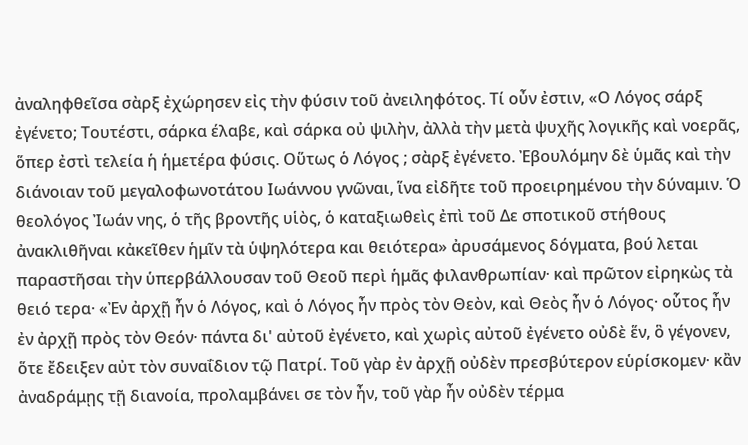ἀναληφθεῖσα σὰρξ ἐχώρησεν εἰς τὴν φύσιν τοῦ ἀνειληφότος. Τί οὖν ἐστιν, «Ο Λόγος σάρξ ἐγένετο; Τουτέστι, σάρκα έλαβε, καὶ σάρκα οὐ ψιλὴν, ἀλλὰ τὴν μετὰ ψυχῆς λογικῆς καὶ νοερᾶς, ὅπερ ἐστὶ τελεία ἡ ἡμετέρα φύσις. Οὕτως ὁ Λόγος ; σὰρξ ἐγένετο. Ἐβουλόμην δὲ ὑμᾶς καὶ τὴν διάνοιαν τοῦ μεγαλοφωνοτάτου Ιωάννου γνῶναι, ἵνα εἰδῆτε τοῦ προειρημένου τὴν δύναμιν. Ὁ θεολόγος Ἰωάν νης, ὁ τῆς βροντῆς υἱὸς, ὁ καταξιωθεὶς ἐπὶ τοῦ Δε σποτικοῦ στήθους ἀνακλιθῆναι κἀκεῖθεν ἡμῖν τὰ ὑψηλότερα και θειότερα» ἀρυσάμενος δόγματα, βού λεται παραστῆσαι τὴν ὑπερβάλλουσαν τοῦ Θεοῦ περὶ ἡμᾶς φιλανθρωπίαν· καὶ πρῶτον εἰρηκὼς τὰ θειό τερα· «Ἐν ἀρχῇ ἦν ὁ Λόγος, καὶ ὁ Λόγος ἦν πρὸς τὸν Θεὸν, καὶ Θεὸς ἦν ὁ Λόγος· οὗτος ἦν ἐν ἀρχῇ πρὸς τὸν Θεόν· πάντα δι' αὐτοῦ ἐγένετο, καὶ χωρὶς αὐτοῦ ἐγένετο οὐδὲ ἕν, ὃ γέγονεν, ὅτε ἔδειξεν αὐτ τὸν συναΐδιον τῷ Πατρί. Τοῦ γὰρ ἐν ἀρχῇ οὐδὲν πρεσβύτερον εὑρίσκομεν· κἂν ἀναδράμῃς τῇ διανοία, προλαμβάνει σε τὸν ἦν, τοῦ γὰρ ἦν οὐδὲν τέρμα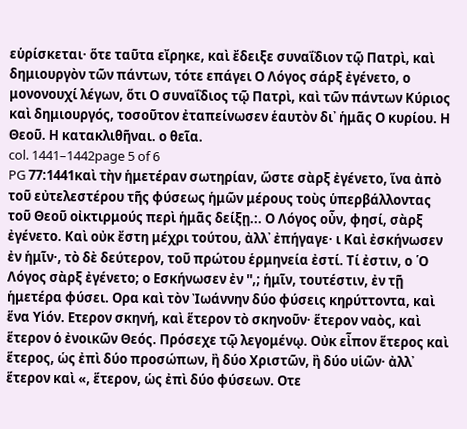εὑρίσκεται· ὅτε ταῦτα εἴρηκε, καὶ ἔδειξε συναΐδιον τῷ Πατρὶ, καὶ δημιουργὸν τῶν πάντων, τότε επάγει Ο Λόγος σάρξ ἐγένετο, ο μονονουχί λέγων, ὅτι Ο συναΐδιος τῷ Πατρὶ, καὶ τῶν πάντων Κύριος καὶ δημιουργός, τοσοῦτον ἐταπείνωσεν ἑαυτὸν δι᾿ ἡμᾶς Ο κυρίου. Η Θεοῦ. Η κατακλιθῆναι. ο θεῖα.
col. 1441–1442page 5 of 6
PG 77:1441καὶ τὴν ἡμετέραν σωτηρίαν, ὥστε σὰρξ ἐγένετο, ἵνα ἀπὸ τοῦ εὐτελεστέρου τῆς φύσεως ἡμῶν μέρους τοὺς ὑπερβάλλοντας τοῦ Θεοῦ οἰκτιρμούς περὶ ἡμᾶς δείξῃ.:. Ο Λόγος οὖν, φησί, σὰρξ ἐγένετο. Καὶ οὐκ ἔστη μέχρι τούτου, ἀλλ᾽ ἐπήγαγε· ι Καὶ ἐσκήνωσεν ἐν ἡμῖν·, τὸ δὲ δεύτερον, τοῦ πρώτου ἑρμηνεία ἐστί. Τί ἐστιν, ο ῾Ο Λόγος σὰρξ ἐγένετο; ο Εσκήνωσεν ἐν '',; ἡμῖν, τουτέστιν, ἐν τῇ ἡμετέρα φύσει. Ορα καὶ τὸν Ἰωάννην δύο φύσεις κηρύττοντα, καὶ ἕνα Υἱόν. Ετερον σκηνή, καὶ ἕτερον τὸ σκηνοῦν· ἕτερον ναὸς, καὶ ἕτερον ὁ ἐνοικῶν Θεός. Πρόσεχε τῷ λεγομένῳ. Οὐκ εἶπον ἕτερος καὶ ἕτερος, ὡς ἐπὶ δύο προσώπων, ἢ δύο Χριστῶν, ἢ δύο υἱῶν· ἀλλ᾽ ἕτερον καὶ «, ἕτερον, ὡς ἐπὶ δύο φύσεων. Οτε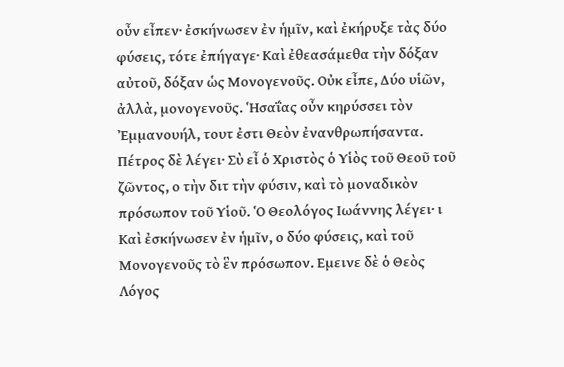οὖν εἶπεν· ἐσκήνωσεν ἐν ἡμῖν, καὶ ἐκήρυξε τὰς δύο φύσεις, τότε ἐπήγαγε· Καὶ ἐθεασάμεθα τὴν δόξαν αὐτοῦ, δόξαν ὡς Μονογενοῦς. Οὐκ εἶπε, Δύο υἱῶν, ἀλλὰ, μονογενοῦς. Ἡσαΐας οὖν κηρύσσει τὸν Ἐμμανουήλ, τουτ ἐστι Θεὸν ἐνανθρωπήσαντα. Πέτρος δὲ λέγει· Σὺ εἶ ὁ Χριστὸς ὁ Υἱὸς τοῦ Θεοῦ τοῦ ζῶντος, ο τὴν διτ τὴν φύσιν, καὶ τὸ μοναδικὸν πρόσωπον τοῦ Υἱοῦ. Ὁ Θεολόγος Ιωάννης λέγει· ι Καὶ ἐσκήνωσεν ἐν ἡμῖν, ο δύο φύσεις, καὶ τοῦ Μονογενοῦς τὸ ἓν πρόσωπον. Εμεινε δὲ ὁ Θεὸς Λόγος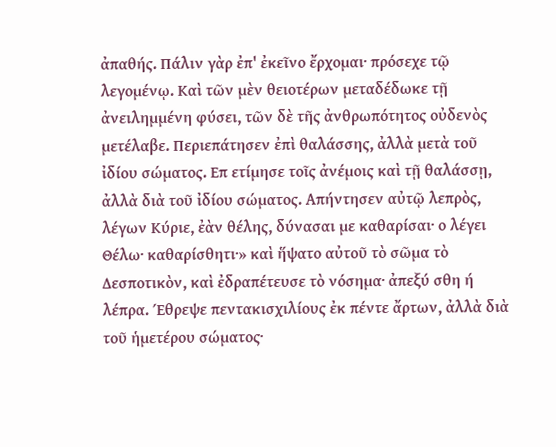ἀπαθής. Πάλιν γὰρ ἐπ' ἐκεῖνο ἔρχομαι· πρόσεχε τῷ λεγομένῳ. Καὶ τῶν μὲν θειοτέρων μεταδέδωκε τῇ ἀνειλημμένη φύσει, τῶν δὲ τῆς ἀνθρωπότητος οὐδενὸς μετέλαβε. Περιεπάτησεν ἐπὶ θαλάσσης, ἀλλὰ μετὰ τοῦ ἰδίου σώματος. Επ ετίμησε τοῖς ἀνέμοις καὶ τῇ θαλάσσῃ, ἀλλὰ διὰ τοῦ ἰδίου σώματος. Απήντησεν αὐτῷ λεπρὸς, λέγων Κύριε, ἐὰν θέλης, δύνασαι με καθαρίσαι· ο λέγει Θέλω· καθαρίσθητι·» καὶ ἥψατο αὐτοῦ τὸ σῶμα τὸ Δεσποτικὸν, καὶ ἐδραπέτευσε τὸ νόσημα· ἀπεξύ σθη ή λέπρα. Έθρεψε πεντακισχιλίους ἐκ πέντε ἄρτων, ἀλλὰ διὰ τοῦ ἡμετέρου σώματος·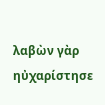λαβὼν γὰρ ηὐχαρίστησε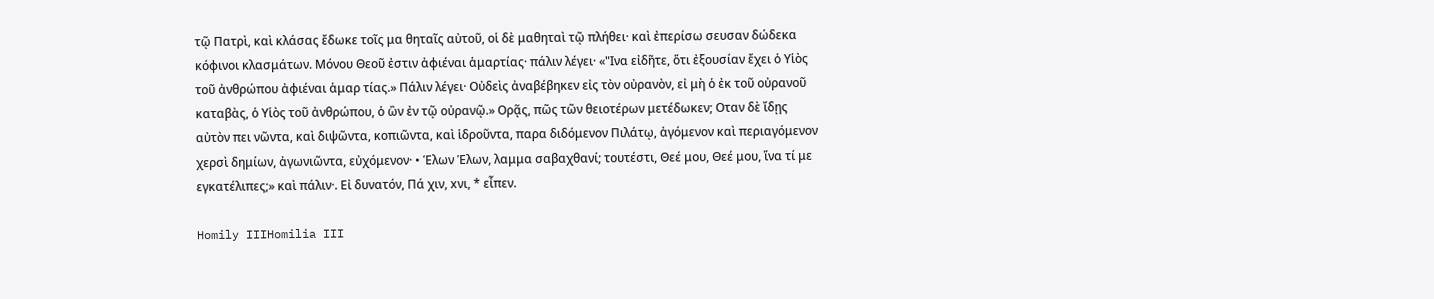τῷ Πατρὶ, καὶ κλάσας ἔδωκε τοῖς μα θηταῖς αὐτοῦ, οἱ δὲ μαθηταὶ τῷ πλήθει· καὶ ἐπερίσω σευσαν δώδεκα κόφινοι κλασμάτων. Μόνου Θεοῦ ἐστιν ἀφιέναι ἁμαρτίας· πάλιν λέγει· «"Ινα εἰδῆτε, ὅτι ἐξουσίαν ἔχει ὁ Υἱὸς τοῦ ἀνθρώπου ἀφιέναι ἁμαρ τίας.» Πάλιν λέγει· Οὐδεὶς ἀναβέβηκεν εἰς τὸν οὐρανὸν, εἰ μὴ ὁ ἐκ τοῦ οὐρανοῦ καταβὰς, ὁ Υἱὸς τοῦ ἀνθρώπου, ὁ ὢν ἐν τῷ οὐρανῷ.» Ορᾷς, πῶς τῶν θειοτέρων μετέδωκεν; Οταν δὲ ἴδῃς αὐτὸν πει νῶντα, καὶ διψῶντα, κοπιῶντα, καὶ ἱδροῦντα, παρα διδόμενον Πιλάτῳ, ἀγόμενον καὶ περιαγόμενον χερσὶ δημίων, ἀγωνιῶντα, εὐχόμενον· • Ἑλων Ἑλων, λαμμα σαβαχθανί; τουτέστι, Θεέ μου, Θεέ μου, ἵνα τί με εγκατέλιπες;» καὶ πάλιν·. Εἰ δυνατόν, Πά χιν, xνι, * εἶπεν.

Homily IIIHomilia III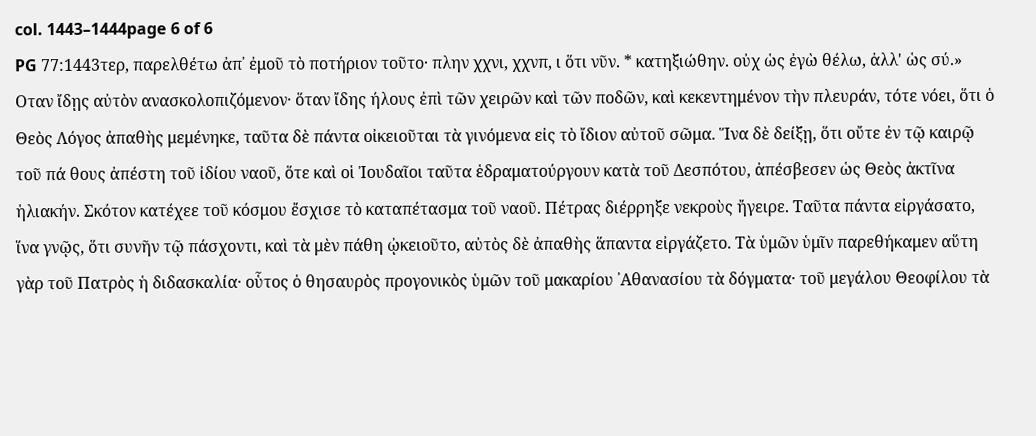col. 1443–1444page 6 of 6
PG 77:1443τερ, παρελθέτω ἀπ᾿ ἐμοῦ τὸ ποτήριον τοῦτο· πλην χχνι, χχνπ, ι ὅτι νῦν. * κατηξιώθην. οὐχ ὡς ἐγὼ θέλω, ἀλλ' ὡς σύ.» Οταν ἴδῃς αὐτὸν ανασκολοπιζόμενον· ὅταν ἴδης ήλους ἐπὶ τῶν χειρῶν καὶ τῶν ποδῶν, καὶ κεκεντημένον τὴν πλευράν, τότε νόει, ὅτι ὁ Θεὸς Λόγος ἀπαθὴς μεμένηκε, ταῦτα δὲ πάντα οἰκειοῦται τὰ γινόμενα εἰς τὸ ἴδιον αὐτοῦ σῶμα. Ἵνα δὲ δείξῃ, ὅτι οὔτε ἐν τῷ καιρῷ τοῦ πά θους ἀπέστη τοῦ ἰδίου ναοῦ, ὅτε καὶ οἱ Ἰουδαῖοι ταῦτα ἑδραματούργουν κατὰ τοῦ Δεσπότου, ἀπέσβεσεν ὡς Θεὸς ἀκτῖνα ἡλιακήν. Σκότον κατέχεε τοῦ κόσμου ἔσχισε τὸ καταπέτασμα τοῦ ναοῦ. Πέτρας διέρρηξε νεκροὺς ἤγειρε. Ταῦτα πάντα εἰργάσατο, ἵνα γνῷς, ὅτι συνῆν τῷ πάσχοντι, καὶ τὰ μὲν πάθη ᾠκειοῦτο, αὐτὸς δὲ ἀπαθὴς ἅπαντα εἰργάζετο. Τὰ ὑμῶν ὑμῖν παρεθήκαμεν αὕτη γὰρ τοῦ Πατρὸς ἡ διδασκαλία· οὗτος ὁ θησαυρὸς προγονικὸς ὑμῶν τοῦ μακαρίου ᾿Αθανασίου τὰ δόγματα· τοῦ μεγάλου Θεοφίλου τὰ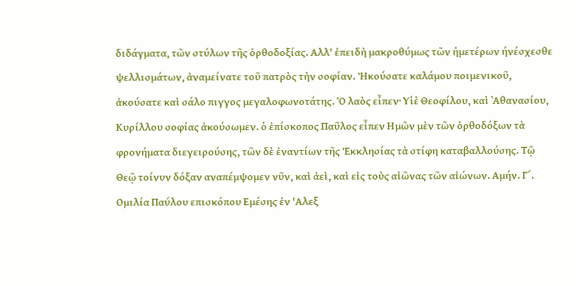διδάγματα, τῶν στύλων τῆς ὀρθοδοξίας. Αλλ' ἐπειδὴ μακροθύμως τῶν ἡμετέρων ήνέσχεσθε ψελλισμάτων, ἀναμείνατε τοῦ πατρὸς τὴν σοφίαν. Ἠκούσατε καλάμου ποιμενικοῦ, ἀκούσατε καὶ σάλο πιγγος μεγαλοφωνοτάτης. Ὁ λαὸς εἶπεν· Υἱὲ Θεοφίλου, καὶ ᾿Αθανασίου, Κυρίλλου σοφίας ἀκούσωμεν. ὁ ἐπίσκοπος Παῦλος εἶπεν Ημῶν μὲν τῶν ὀρθοδόξων τὰ φρονήματα διεγειρούσης, τῶν δὲ ἐναντίων τῆς Ἐκκλησίας τὰ στίφη καταβαλλούσης. Τῷ Θεῷ τοίνυν δόξαν αναπέμψομεν νῦν, καὶ ἀεὶ, καὶ εἰς τοὺς αἰῶνας τῶν αἰώνων. Αμήν. Γ΄. Ομιλία Παύλου επισκόπου Εμέσης ἐν 'Αλεξ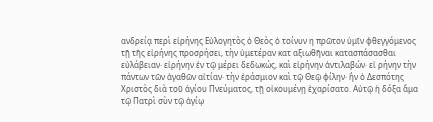ανδρείᾳ περὶ εἰρήνης Εὐλογητὸς ὁ Θεὸς ὁ τοίνυν η πρῶτον ὑμῖν φθεγγόμενος τῇ τῆς εἰρήνης προσρήσει, τὴν ὑμετέραν κατ αξιωθῆναι κατασπάσασθαι εὐλάβειαν· εἰρήνην ἐν τῷ μέρει δεδωκώς, καὶ εἰρήνην ἀντιλαβών· εἰ ρήνην τὴν πάντων τῶν ἀγαθῶν αἰτίαν· τὴν ἐράσμιον καὶ τῷ Θεῷ φίλην· ἣν ὁ Δεσπότης Χριστὸς διὰ τοῦ ἁγίου Πνεύματος, τῇ οἰκουμένῃ ἐχαρίσατο. Αὐτῷ ἡ δόξα ἅμα τῷ Πατρὶ σὺν τῷ ἁγίῳ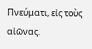Πνεύματι, εἰς τοὺς αἰῶνας.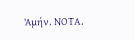Ἀμήν. ΝΟΤΑ.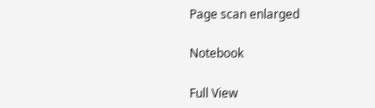Page scan enlarged

Notebook

Full View